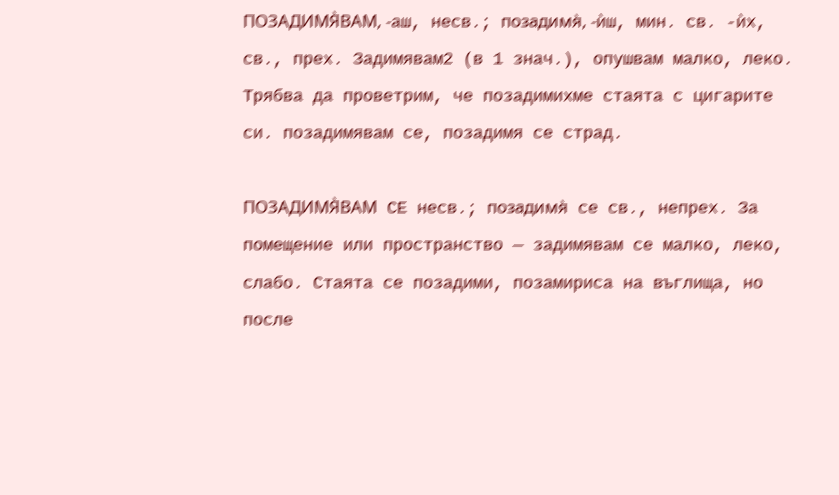ПОЗАДИМЯ̀ВАМ, -аш, несв.; позадимя̀, -ѝш, мин. св. -ѝх, св., прех. Задимявам2 (в 1 знач.), опушвам малко, леко. Трябва да проветрим, че позадимихме стаята с цигарите си. позадимявам се, позадимя се страд.

ПОЗАДИМЯ̀ВАМ СЕ несв.; позадимя̀ се св., непрех. За помещение или пространство — задимявам се малко, леко, слабо. Стаята се позадими, позамириса на въглища, но после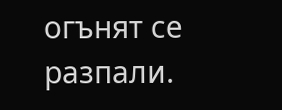огънят се разпали.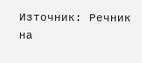Източник: Речник на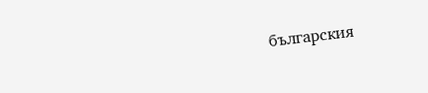българския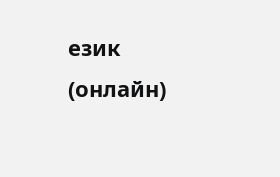език (онлайн)